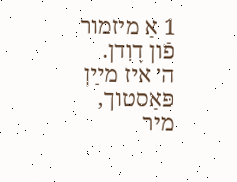1 אַ מיזמור פֿון דָוִדן.
ה׳ איז מײַן פּאַסטוך,
מיר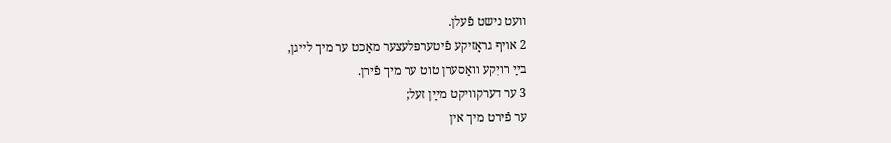װעט נישט פֿעלן.
2 אױף גראָזיקע פֿיטערפּלעצער מאַכט ער מיך לײגן,
בײַ רויִקע װאַסערן טוט ער מיך פֿירן.
3 ער דערקװיקט מײַן זעל;
ער פֿירט מיך אין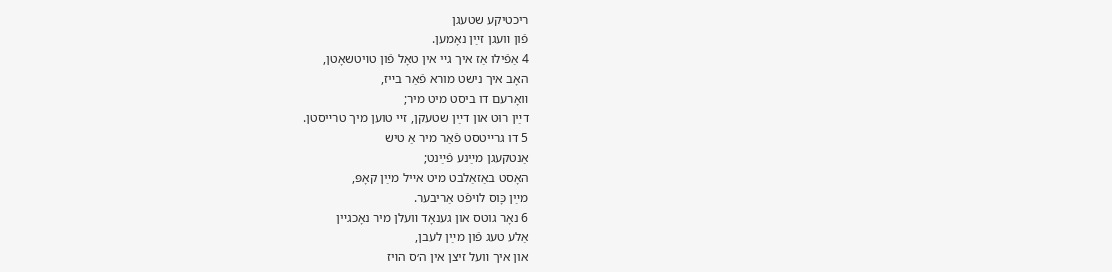ריכטיקע שטעגן
פֿון װעגן זײַן נאָמען.
4 אַפֿילו אַז איך גײ אין טאָל פֿון טױטשאָטן,
האָב איך נישט מורא פֿאַר בײז,
װאָרעם דו ביסט מיט מיר;
דײַן רוּט און דײַן שטעקן, זײ טוען מיך טרײסטן.
5 דו גרײטסט פֿאַר מיר אַ טיש
אַנטקעגן מײַנע פֿײַנט;
האָסט באַזאַלבט מיט אײל מײַן קאָפּ,
מײַן כָּוס לױפֿט אַריבער.
6 נאָר גוטס און גענאָד װעלן מיר נאָכגײן
אַלע טעג פֿון מײַן לעבן,
און איך װעל זיצן אין ה׳ס הױז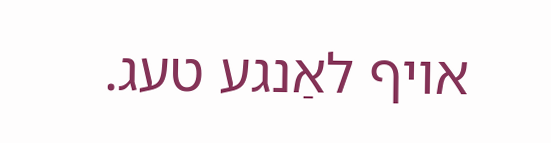אױף לאַנגע טעג.